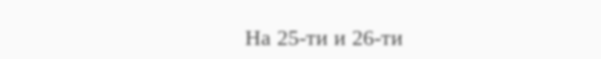На 25-ти и 26-ти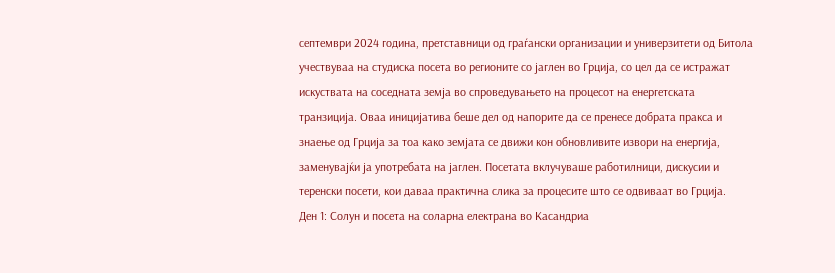септември 2024 година, претставници од граѓански организации и универзитети од Битола учествуваа на студиска посета во регионите со јаглен во Грција, со цел да се истражат искуствата на соседната земја во спроведувањето на процесот на енергетската транзиција. Оваа иницијатива беше дел од напорите да се пренесе добрата пракса и знаење од Грција за тоа како земјата се движи кон обновливите извори на енергија, заменувајќи ја употребата на јаглен. Посетата вклучуваше работилници, дискусии и теренски посети, кои даваа практична слика за процесите што се одвиваат во Грција.
Ден 1: Солун и посета на соларна електрана во Касандриа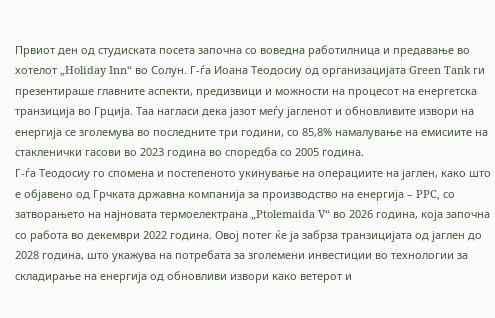Првиот ден од студиската посета започна со воведна работилница и предавање во хотелот „Holiday Inn“ во Солун. Г-ѓа Иоана Теодосиу од организацијата Green Tank ги презентираше главните аспекти, предизвици и можности на процесот на енергетска транзиција во Грција. Таа нагласи дека јазот меѓу јагленот и обновливите извори на енергија се зголемува во последните три години, со 85,8% намалување на емисиите на стакленички гасови во 2023 година во споредба со 2005 година.
Г-ѓа Теодосиу го спомена и постепеното укинување на операциите на јаглен, како што е објавено од Грчката државна компанија за производство на енергија – PPC, со затворањето на најновата термоелектрана „Ptolemaida V“ во 2026 година, која започна со работа во декември 2022 година. Овој потег ќе ја забрза транзицијата од јаглен до 2028 година, што укажува на потребата за зголемени инвестиции во технологии за складирање на енергија од обновливи извори како ветерот и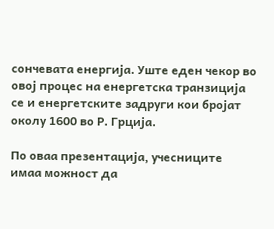сончевата енергија. Уште еден чекор во овој процес на енергетска транзиција се и енергетските задруги кои бројат околу 1600 во Р. Грција.

По оваа презентација, учесниците имаа можност да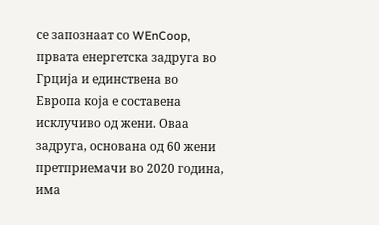се запознаат со WEnCoop, првата енергетска задруга во Грција и единствена во Европа која е составена исклучиво од жени. Оваа задруга, основана од 60 жени претприемачи во 2020 година, има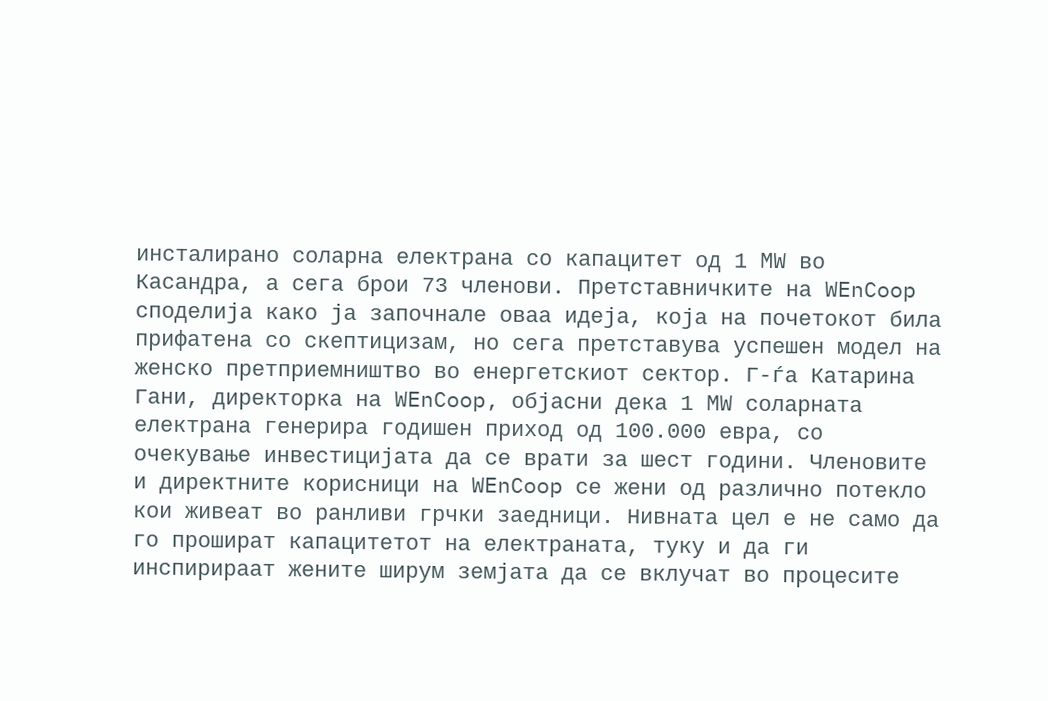инсталирано соларна електрана со капацитет од 1 MW во Касандра, а сега брои 73 членови. Претставничките на WEnCoop споделија како ја започнале оваа идеја, која на почетокот била прифатена со скептицизам, но сега претставува успешен модел на женско претприемништво во енергетскиот сектор. Г-ѓа Катарина Гани, директорка на WEnCoop, објасни дека 1 MW соларната електрана генерира годишен приход од 100.000 евра, со очекување инвестицијата да се врати за шест години. Членовите и директните корисници на WEnCoop се жени од различно потекло кои живеат во ранливи грчки заедници. Нивната цел е не само да го прошират капацитетот на електраната, туку и да ги инспирираат жените ширум земјата да се вклучат во процесите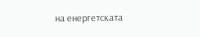на енергетската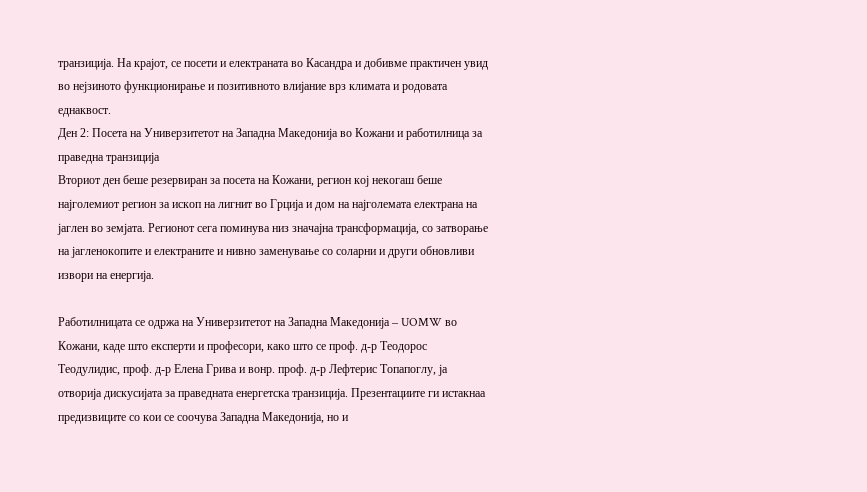транзиција. На крајот, се посети и електраната во Касандра и добивме практичен увид во нејзиното функционирање и позитивното влијание врз климата и родовата еднаквост.
Ден 2: Посета на Универзитетот на Западна Македонија во Кожани и работилница за праведна транзиција
Вториот ден беше резервиран за посета на Кожани, регион кој некогаш беше најголемиот регион за ископ на лигнит во Грција и дом на најголемата електрана на јаглен во земјата. Регионот сега поминува низ значајна трансформација, со затворање на јагленокопите и електраните и нивно заменување со соларни и други обновливи извори на енергија.

Работилницата се одржа на Универзитетот на Западна Македонија – UOMW во Кожани, каде што експерти и професори, како што се проф. д-р Теодорос Теодулидис, проф. д-р Елена Грива и вонр. проф. д-р Лефтерис Топапоглу, ја отворија дискусијата за праведната енергетска транзиција. Презентациите ги истакнаа предизвиците со кои се соочува Западна Македонија, но и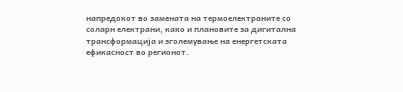напредокот во замената на термоелектраните со соларн електрани, како и плановите за дигитална трансформација и зголемување на енергетската ефикасност во регионот.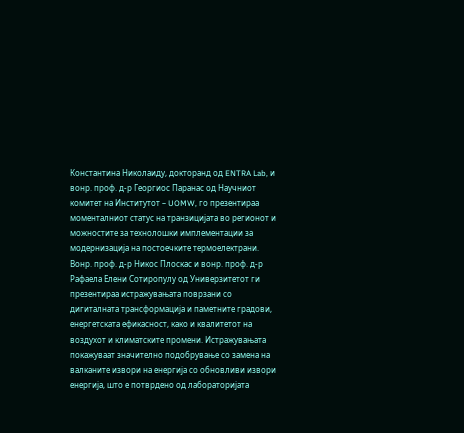Константина Николаиду, докторанд од ENTRA Lab, и вонр. проф. д-р Георгиос Паранас од Научниот комитет на Институтот – UOMW, го презентираа моменталниот статус на транзицијата во регионот и можностите за технолошки имплементации за модернизација на постоечките термоелектрани. Вонр. проф. д-р Никос Плоскас и вонр. проф. д-р Рафаела Елени Сотиропулу од Универзитетот ги презентираа истражувањата поврзани со дигиталната трансформација и паметните градови, енергетската ефикасност, како и квалитетот на воздухот и климатските промени. Истражувањата покажуваат значително подобрување со замена на валканите извори на енергија со обновливи извори енергија, што е потврдено од лабораторијата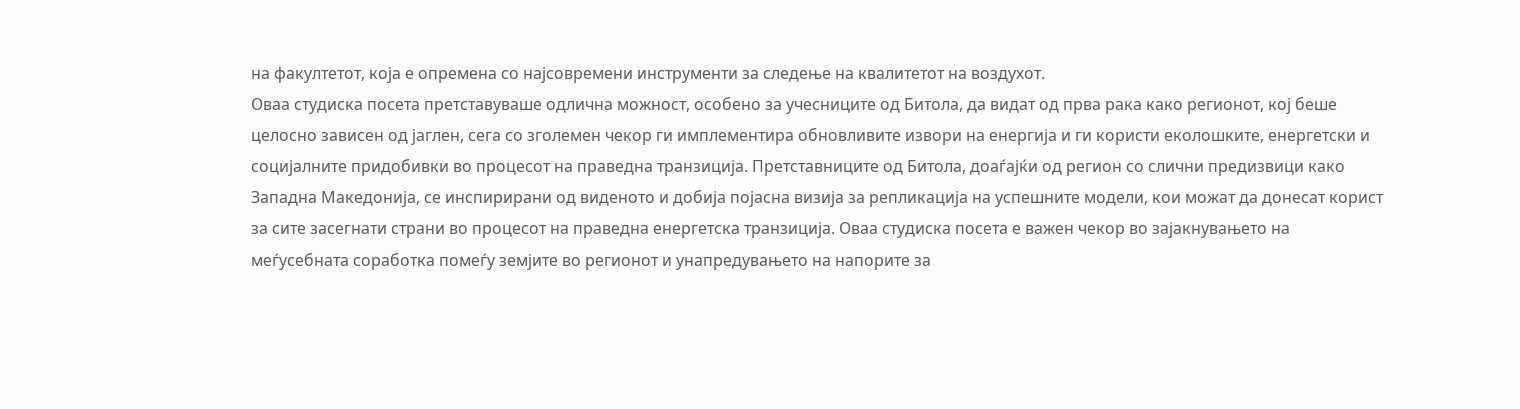на факултетот, која е опремена со најсовремени инструменти за следење на квалитетот на воздухот.
Оваа студиска посета претставуваше одлична можност, особено за учесниците од Битола, да видат од прва рака како регионот, кој беше целосно зависен од јаглен, сега со зголемен чекор ги имплементира обновливите извори на енергија и ги користи еколошките, енергетски и социјалните придобивки во процесот на праведна транзиција. Претставниците од Битола, доаѓајќи од регион со слични предизвици како Западна Македонија, се инспирирани од виденото и добија појасна визија за репликација на успешните модели, кои можат да донесат корист за сите засегнати страни во процесот на праведна енергетска транзиција. Оваа студиска посета е важен чекор во зајакнувањето на меѓусебната соработка помеѓу земјите во регионот и унапредувањето на напорите за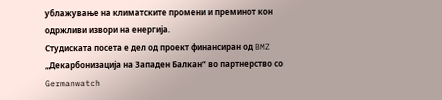ублажување на климатските промени и преминот кон одржливи извори на енергија.
Студиската посета е дел од проект финансиран од BMZ „Декарбонизација на Западен Балкан“ во партнерство со Germanwatch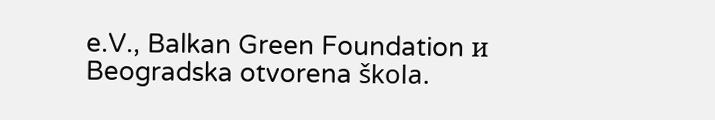e.V., Balkan Green Foundation и Beogradska otvorena škola.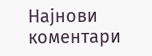Најнови коментари